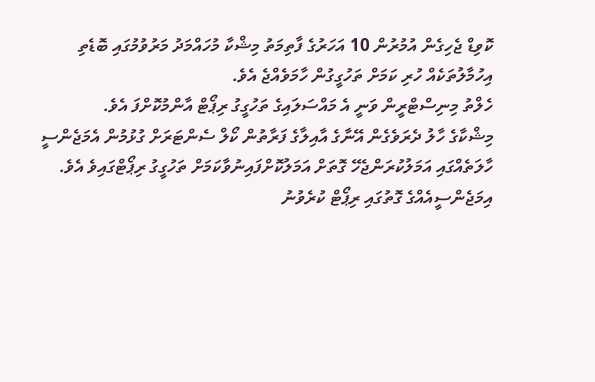ކޮވިޑް ޖެހިގެން އުމުރުން 10 އަހަރުގެ ފާތިމަތު މިޝްކާ މުހައްމަދު މަރުވުމުގައި ބޮޑެތި އިހުމާލުތަކެއް ހުރި ކަމަށް ތަހުގީގުން ހާމަވެއްޖެ އެވެ.
ހެލްތު މިނިސްޓްރީން ވަނީ އެ މައްސަލައިގެ ތަހުގީގު ރިޕޯޓް އާންމުކޮށްފަ އެވެ.
މިޝްކާގެ ހާލު ދެރަވެގެން އޭނާގެ އާއިލާގެ ފަރާތުން ކޯލް ސެންޓަރަށް ގުޅުމުން އެމަޖެންސީ ހާލަތެއްގައި އަމަލުކުރަންޖެހޭ ގޮތަށް އަމަލުކޮށްފައިނުވާކަމަށް ތަހުގީގު ރިޕޯޓްގައިވެ އެވެ.
އިމަޖެންސީއެއްގެ ގޮތުގައި ރިޕޯޓް ކުރެވުނު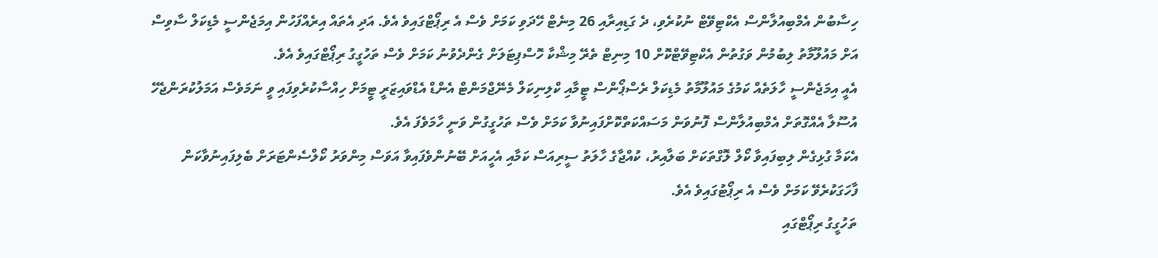ހިސާބުން އެމްބިއުލާންސް އެކްޓިވޭޓް ނުކުރެވި، ދެ ގަޑިއިރާއި 26 މިނެޓް ހޭދަވި ކަމަށް ވެސް އެ ރިޕޯޓްގައިވެ އެވެ. އަދި އެތައް އިރެއްފަހުން އިމަޖެންސީ މެޑިކަލް ސާވިސް އަށް މައުލޫމާތު ލިބުމުން ވަގުތުން އެކްޓިވޭޓްކޮށް 10 މިނިޓް ތެރޭ މިޝްކާ ހޮސްޕިޓަލަށް ގެންދެވުނު ކަމަށް ވެސް ތަހުގީގު ރިޕޯޓްގައިވެ އެވެ.
އެއީ އިމަޖެންސީ ހާލަތެއް ކަމުގެ މައުލޫމާތު މެޑިކަލް ރެސްޕޯންސް ޓީމާއި ކްލިނިކަލް މެނޭޖްމަންޓް އެންޑް އެޑްވައިޒަރީ ޓީމަށް ހިއްސާކުރެވިފައި ވީ ނަމަވެސް އަމަލުކުރަންޖެހޭ އުސޫލާ އެއްގޮތަށް އެމްބިއުލާންސް ފޮނުވަން މަސައްކަތްކޮށްފައިނުވާ ކަމަށް ވެސް ތަހުގީގުން ވަނީ ހާމަވެފަ އެވެ.
އެކަމާ ގުޅިގެން ލިބިފައިވާ ކޯލް ލޮގްތަކަށް ބަލާއިރު، ކުއްޖާގެ ހާލަތު ސީރިއަސް ކަމާއި އެހީއަށް ބޭނުންވެފައިވާ އަވަސް މިންވަރު ކޯލްސެންޓަރަށް ބެލިފައިނުވާކަން ފާހަގަކުރެވޭ ކަމަށް ވެސް އެ ރިޕޯޓުގައިވެ އެވެ.
ތަހުގީގު ރިޕޯޓްގައި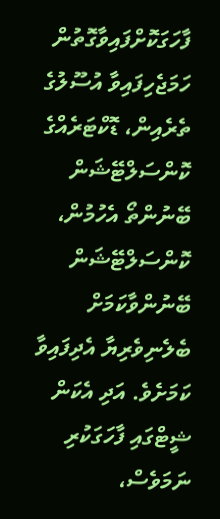ފާހަގަކޮށްފައިވާގޮތުން ހަމަޖެހިފައިވާ އުސޫލުގެ ތެރެއިން، ޑޮކްޓަރެއްގެ ކޮންސަލްޓޭޝަން ބޭނުންތޯ އެހުމުން، ކޮންސަލްޓޭޝަން ބޭނުންވާކަމަށް ބެލެނިވެރިޔާ އެދިފައިވާ ކަމަށެވެ. އަދި އެކަން ޝީޓްގައި ފާހަގަކުރި ނަމަވެސް،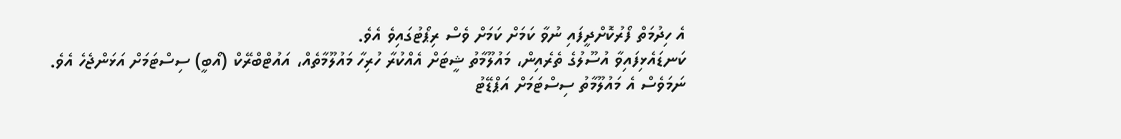އެ ހިދުމަތް ފޯރުކޮށްދީފައި ނުވާ ކަމަށް ކަމަށް ވެސް ރިޕޯޓުގައިވެ އެވެ.
ކަނޑައެޅިފައިވާ އުސޫލުގެ ތެރެއިން، މައުލޫމާތު ޝީޓަށް އެއްކުރާ ހުރިހާ މައުލޫމާތެއް، އައުޓްބްރޭކް (އޯބީ) ސިސްޓަމަށް އަޅަންޖެހެ އެވެ. ނަމަވެސް އެ މައުލޫމާތު ސިސްޓަމަށް އަޕްޑޭޓު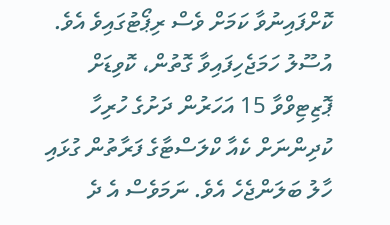ކޮށްފައިނުވާ ކަމަށް ވެސް ރިޕޯޓުގައިވެ އެވެ.
އުސޫލު ހަމަޖެހިފައިވާ ގޮތުން، ކޮވިޑަށް ޕޮޒިޓިވްވާ 15 އަހަރުން ދަށުގެ ހުރިހާ ކުދިންނަށް ކެއާ ކްލަސްޓާގެ ފަރާތުން ގުޅައި ހާލު ބަލަންޖެހެ އެވެ. ނަމަވެސް އެ ދެ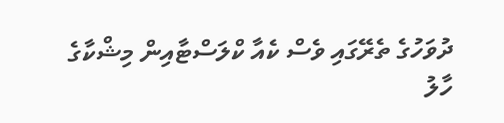ދުވަހުގެ ތެރޭގައި ވެސް ކެއާ ކްލަސްޓާއިން މިޝްކާގެ ހާލު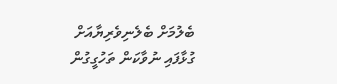ބެލުމަށް ބެލެނިވެރިޔާއަށް ގުޅާފައި ނުވާކަން ތަހުގީގުން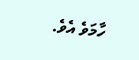ހާމަވެ އެވެ.